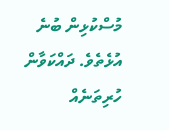މުސްކުޅިން ބުނެ އުޅެތެވެ. ދައްކަވާން ހުރިތަނެއް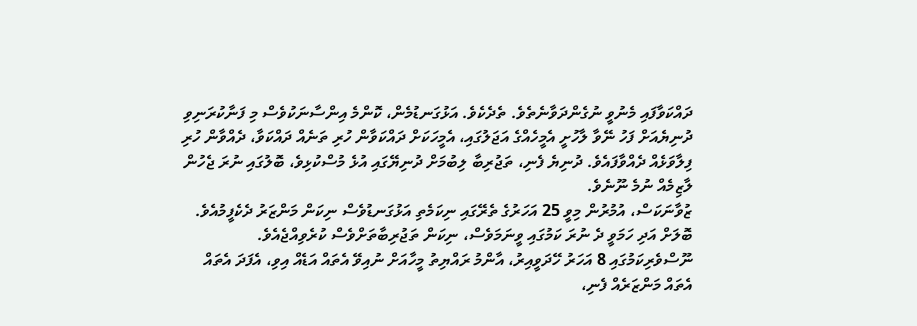ދައްކަވާފައި މެނުވީ ނުގެންދަވާނެތެވެ. ތެދެކެވެ. އަޅުގަނޑުމެން، ކޮންމެ އިންސާނަކުވެސް މި ފަނާކުރަނިވި ދުނިޔެއަށް ފަހު ނޭވާ ލާހުށީ އެމީހެއްގެ އަޖަލުގައި، އެމީހަކަށް ދައްކަވާން ހުރި ތަނެއް ދައްކަވާ، ދެއްވާން ހުރި ފިލާވަޅެއް ދެއްވާފައެވެ. ދުނިޔެ ފެނި، ތަޖުރިބާ ލިބުމަށް ދުނިޔޭގައި އުޅެ މުސްކުޅިވެ، ބޮލުގައި ނުރަ ޖެހުން ލާޒިމެއް ނުމެ ނޫނެވެ.
ޒުވާނަކަސް، އުމުރުން މިވީ 25 އަހަރުގެ ތެރޭގައި ނިކަމެތި އަޅުގަނޑުވެސް ނިކަން މަންޒަރު ދެކެފީމުއެވެ. ބޮލަށް އަދި ހަމަވީ ދެ ނުރަ ކަމުގައި ވީނަމަވެސް، ނިކަން ތަޖުރިބާތަށްވެސް ކުރެވިއްޖެއެވެ. ނޫސްވެރިކަމުގައި 8 އަހަރު ހޭދަވީއިރު، އާންމު ރައްޔިތު މީހާއަށް ނުއިވޭ އެތައް އަޑެއް އިވި، އެފަދަ އެތައް އެތައް މަންޒަރެއް ފެނި،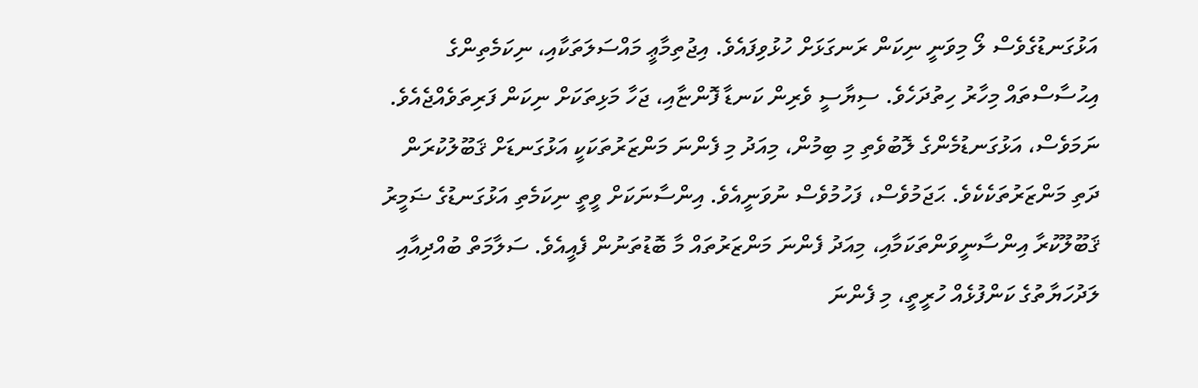އަޅުގަނޑުގެވެސް ލޯ މިވަނީ ނިކަން ރަނގަޅަށް ހުޅުވިފައެވެ. އިޖުތިމާޢީ މައްސަލަތަކާއި، ނިކަމެތިންގެ އިޙުސާސްތައް މިހާރު ހިތުދަހެވެ. ސިޔާސީ ވެރިން ކަނޑާ ފޮންޏާއި، ޖަހާ މަޅިތަކަށް ނިކަން ފަރިތަވެއްޖެއެވެ.
ނަމަވެސް، އަޅުގަނޑުމެންގެ ލޮބުވެތި މި ބިމުން، މިއަދު މި ފެންނަ މަންޒަރުތަކަކީ އަޅުގަނޑަށް ޤަބޫލުކުރަން ދަތި މަންޒަރުތަކެކެވެ. ޙަޖަމުވެސް، ފަހުމުވެސް ނުވަނީއެވެ. އިންސާނަކަށް ވީތީ ނިކަމެތި އަޅުގަނޑުގެ ޟަމީރު ޤަބޫލޫކުރާ އިންސާނީވަންތަކަމާއި، މިއަދު ފެންނަ މަންޒަރުތައް މާ ބޮޑުތަނުން ފެއީއެވެ. ސަލާމަތް ބުއްދިއާއި ލަދުހަޔާތުގެ ކަންފުޅެއް ހުރީތީ، މި ފެންނަ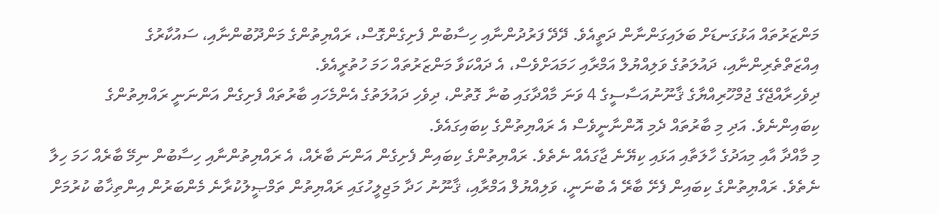މަންޒަރުތައް އަޅުގަނޑަށް ބަލައިގަންނާން ދަތީއެވެ. ދޭދޭ ފަރުދުންނާއި ހިސާބުން ފެށިގެންގޮސް، ރައްޔިތުންގެ މަންދޫބުންނާއި، ސައުކާރުގެ އިއްޒަތްތެރިންނާއި، ދައުލަތުގެ ވަލިއްޔުލް އަމްރާއި ހަމައަށްވެސް، އެ ދައްކަވާ މަންޒަރުތައް ހަމަ ހުތުރީއެވެ.
ދިވެހިރާއްޖޭގެ ޖުމްހޫރިއްޔާގެ ޤާނޫނުއަސާސީގެ 4 ވަނަ މާއްދާގައި ބުނާ ގޮތުން، ދިވެހި ދައުލަތުގެ އެންމެހައި ބާރުތައް ފެށިގެން އަންނަނީ ރައްޔިތުންގެ ކިބައިންނެވެ. އަދި މި ބާރުތައް ދެމި އޮންނާނީވެސް އެ ރައްޔިތުންގެ ކިބައިގައެވެ.
މި މާއްދާ އާއި މިއަދުގެ ހާލަތާއި އަޅައި ކިޔޭނެ ޖާގައެއް ނެތެވެ. ރައްޔިތުންގެ ކިބައިން ފެށިގެން އަންނަ ބާރެއް، އެ ރައްޔިތުންނާއި ހިސާބުން ނިމޭ ބާރެއް ހަމަ ހިލާ ނެތެވެ. ރައްޔިތުންގެ ކިބައިން ފެށޭ ބާރޭ އެ ބުނަނީ، ވަލިއްޔުލް އަމްރާއި، ޤާނޫނު ހަދާ މަޖިލީހުގައި ރައްޔިތުން ތަމްޞީލުކުރާނެ މެންބަރުން އިންތިޚާބު ކުރުމަށް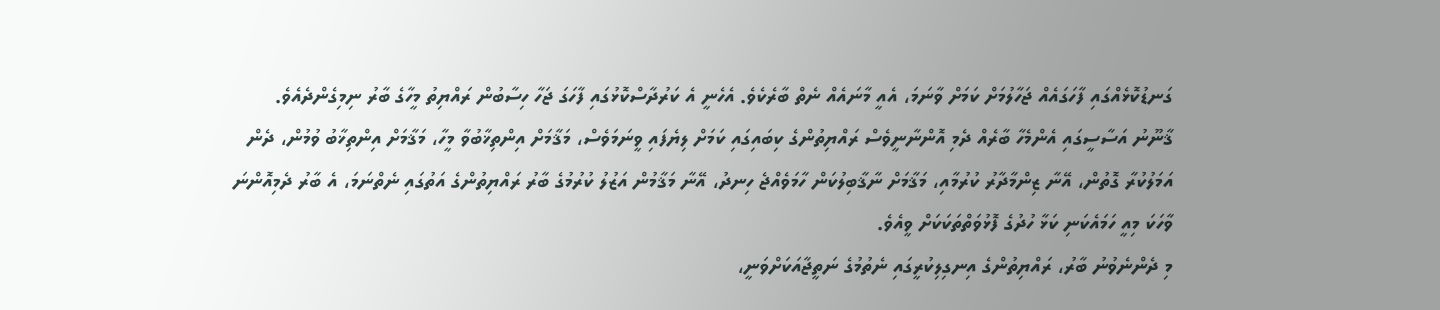ގަނޑުކޮޅެއްގައި ފާހަގައެއް ޖަހާލުމަށް ކަމަށް ވާނަމަ، އެއީ މާނައެއް ނެތް ބާރެކެވެ. އެހެނީ އެ ކަރުދާސްކޮޅުގައި ފާހަގަ ޖަހާ ހިސާބުން ރައްޔިތު މީހާގެ ބާރު ނިމިގެންދެއެވެ.
ޤާނޫނު އަސާސީގައި އެންމެހާ ބާރެއް ދެމި އޮންނާނީވެސް ރައްޔިތުންގެ ކިބައިގައި ކަމަށް ލިޔެފައި ވީނަމަވެސް، މަޤާމަށް އިންތިޚާބުވާ މީހާ، މަޤާމަށް އިންތިޚާބު ވުމުން، ދެން އަމަލުކުރާ ގޮތުން، އޭނާ ޒިންމާދާރު ކުރުމާއި، މަޤާމަށް ނާޤާބިލުކަން ހާމަވެއްޖެ ހިނދު، އޭނާ މަޤާމުން އަޒުލު ކުރުމުގެ ބާރު ރައްޔިތުންގެ އަތުގައި ނެތްނަމަ، އެ ބާރު ދެމިއޮންނަ ވާހަކަ މިއީ ހަމައެކަނި ކަޅާ ހުދުގެ ފޮޅުވަތްތަކަކަށް ވީއެވެ.
މި ދެންނެވުނު ބާރު، ރައްޔިތުންގެ އިނގިލިކުރީގައި ނެތުމުގެ ނަތީޖާއަކަށްވަނީ،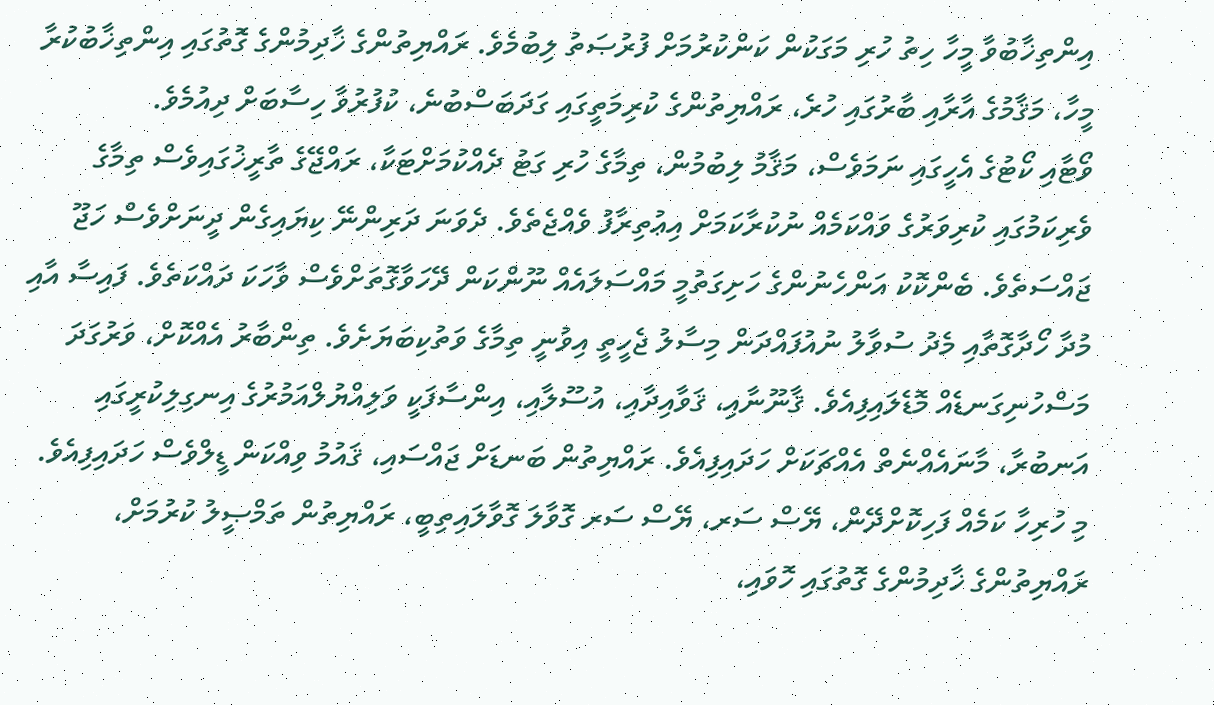އިންތިޚާބުވާ މީހާ ހިތު ހުރި މަގަކުން ކަންކުރުމަށް ފުރުޞަތު ލިބުމެވެ. ރައްޔިތުންގެ ޚާދިމުންގެ ގޮތުގައި އިންތިޚާބުކުރާ މީހާ، މަޤާމުގެ އާރާއި ބާރުގައި ހުރެ، ރައްޔިތުންގެ ކުރިމަތީގައި ގަދަބަސްބުނެ، ކުފުރުވާ ހިސާބަށް ދިއުމެވެ.
ވޯޓާއި ކޯޓުގެ އެހީގައި ނަމަވެސް، މަޤާމު ލިބުމުން، ތިމާގެ ހުރި ގަޓު ދެއްކުމަށްޓަކާ، ރައްޖޭގެ ތާރީޚުގައިވެސް ތިމާގެ ވެރިކަމުގައި ކުރިވަރުގެ ވައްކަމެއް ނުކުރާކަމަށް އިޢުތިރާފު ވެއްޖެތެވެ. ދެވަނަ ދަރިންނޭ ކިޔައިގެން ދީނަށްވެސް ހަޖޫ ޖައްސަތެވެ. ބެންކޮކު އަންހެނުންގެ ހަށިގަތުމީ މައްސަލައެއް ނޫންކަން ދޭހަވާގޮތަށްވެސް ވާހަކަ ދައްކަތެވެ. ފައިސާ އާއި މުދާ ހޯދާގޮތާއި މެދު ސުވާލު ނުއުފައްދަން މިސާލު ޖެހީތީ އިވުނީ ތިމާގެ ވަތުކިބަޔަށެވެ. ތިންބާރު އެއްކޮށް، ވަރުގަދަ މަސްހުނިގަނޑެއް މޮޑެލައިފިއެވެ. ޤާނޫނާއި، ޤަވާއިދާއި، އުސޫލާއި، އިންސާފަކީ ވަލިއްޔުލްއަމުރުގެ އިނގިލިކުރީގައި އަނބުރާ، މާނައެއްނެތް އެއްޗަކަށް ހަދައިފިއެވެ. ރައްޔިތުން ބަނޑަށް ޖައްސައި، ޤައުމު ވިއްކަން ޑީލްވެސް ހަދައިފިއެވެ.
މި ހުރިހާ ކަމެއް ފަހިކޮށްދޭން، ޔޭސް ސަރ، ޔޭސް ސަރ ގޮވާލަ ގޮވާލައިތިބީ، ރައްޔިތުން ތަމްޞީލު ކުރުމަށް، ރައްޔިތުންގެ ޚާދިމުންގެ ގޮތުގައި ހޮވައި،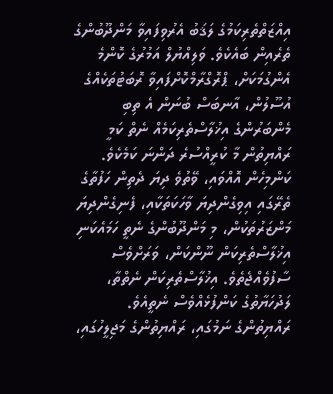އިއްޒަތްތެރިކަމުގެ ލަޤަބު އެރުވިފައިވާ މަންދޫބުންގެ ތެރެއިން ބައެކެވެ. ވަލިއްޔުލް އަމުރުގެ ކޮންމެ އެންގުމަކަށް، ޕްރޮގްރާމްކޮށްފައިވާ ރޮބަޓުތަކެއްގެ އުސޫލުން، އާނބަސް ބުނަން އެ ތިބި މެންބަރުންގެ އިޚުލާސްތެރިކަމެއް ނެތް ކަމީ ރައްޔިތުން މާ ކުރީއްސުރެ ދަންނަ ކަމެކެވެ.
ކަންމިހެން އޮއްވައި، ވޭތުވެ ދިޔަ ދެތިން ހަފުތާގެ ތެރޭގައި އިވިގެންދިޔަ ވާހަކަތަކާއި، ފެނިގެންދިޔަ މަންޒަރުތަކުން، މި މަންދޫބުންގެ ނެތީ ހަމައެކަނި އިޚުލާސްތެރިކަން ނޫންކަން، ވަރަށްވެސް ސާފުވެއްޖެތެވެ. އިޚުލާސްތެރިކަން ނެތްތާ، ލަދުހަޔާތުގެ ކަންފުޅެއްވެސް ނެތީއެވެ. ރައްޔިތުންގެ ނަމުގައި، ރައްޔިތުންގެ މަޖިލީހުގައި،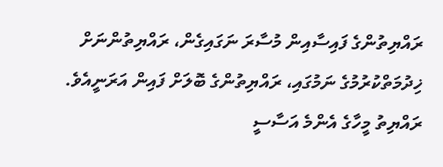ރައްޔިތުންގެ ފައިސާއިން މުސާރަ ނަގައިގެން، ރައްޔިތުންނަށް ޚިދުމަތްކުރުމުގެ ނަމުގައި، ރައްޔިތުންގެ ބޮލަށް ފައިން އަރަނީއެވެ. ރައްޔިތު މީހާގެ އެންމެ އަސާސީ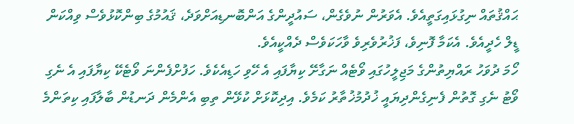ޙައްޤުތައް ނިގުޅައިގަތީއެވެ. އެވަރުން ނުވެގެން، ސައުދީންގެ އަންބޮނޑިއަށްވަދެ، ޤައުމުގެ ބިންކޮޅުވެސް ވިއްކަން ޑީލް ހެދީއެވެ. އެކަމާ ފޮނިވެ، ފަޚުރުވެރިވެ ވާހަކަވެސް ދެއްކީއެވެ.
ހޯމަ ދުވަހު ރައްޔިތުންގެ މަޖިލީހުގައި ވޯޓެއް ނަގާށޭ ކިޔާފައި އެ ހޭވި ހަޑިއެކެވެ. ހަފުށްފެންނަ ވޯޓެކޭ ކިޔާފައި އެ ނެގި ވޯޓު ނެގި ގޮތުން ފެނިގެންދިޔައީ ޚުދުމުޚުތާރު ކަމެވެ. އިދިކޮޅަށް ކުޅޭން ތިބި އެންމެން ދަނޑުން ބާލާފައި ކިތަންމެ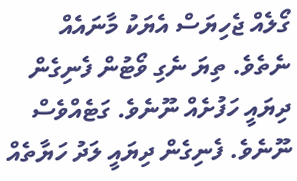ގޯލެއް ޖެހިޔަސް އެޔަކު މާނައެއް ނެތެވެ. ތިޔަ ނެގި ވޯޓުން ފެނިގެން ދިޔައީ ހަފުށެއް ނޫނެވެ. ގަޓެއްވެސް ނޫނެވެ. ފެނިގެން ދިޔައީ ލަދު ހަޔާތެއް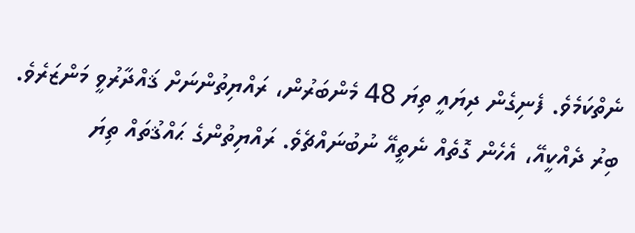ނެތްކަމެވެ. ފެނިގެން ދިޔައީ ތިޔަ 48 މެންބަރުން، ރައްޔިތުންނަށް ޤައްދާރުވީ މަންޒަރެވެ.
ބިރު ދެއްކީއޭ، އެހެން ގޮތެއް ނެތީއޭ ނުބުނައްޗެވެ. ރައްޔިތުންގެ ޙައްޤުތައް ތިޔަ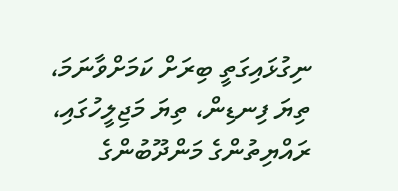ނިގުޅައިގަތީ ބިރަށް ކަމަށްވާނަމަ، ތިޔަ ފިނޑިން، ތިޔަ މަޖިލީހުގައި، ރައްޔިތުންގެ މަންދޫބުންގެ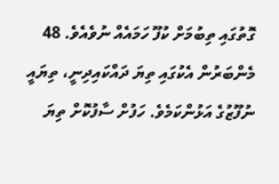ގޮތުގައި ތިބުމަށް ކުފޫ ހަމައެއް ނުވެއެވެ. 48 މެންބަރުން އެކުގައި ތިޔަ ދައްކައިދިނީ، ތިޔައީ ނުފޫޒުގެ އަޅުންކަމެވެ. ހަފުށް ސާފުކޮށް ތިޔަ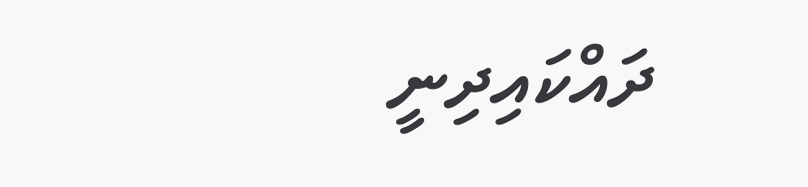ދައްކައިދިނީ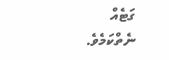ގަޓެއް ނެތްކަމެވެ.